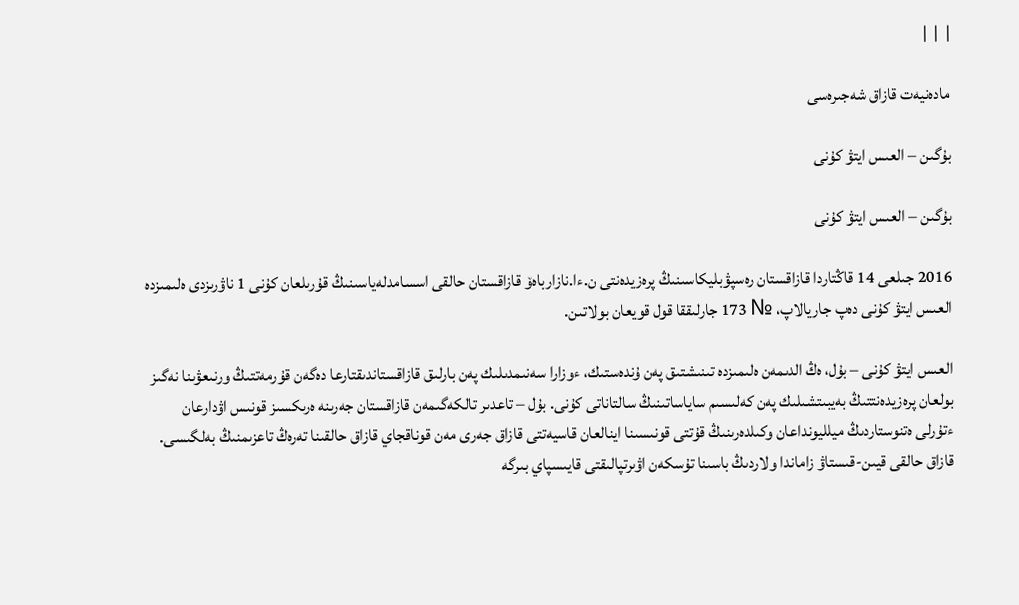|  |  |

مادەنيەت قازاق شەجىرەسى

بۇگىن – العىس ايتۋ كۇنى

بۇگىن – العىس ايتۋ كۇنى

2016 جىلعى 14 قاڭتاردا قازاقستان رەسپۋبليكاسىنىڭ پرەزيدەنتى ن.ءا.نازارباەۆ قازاقستان حالقى اسسامدلەياسىنىڭ قۇرىلعان كۇنى 1 ناۋرىزدى ەلىمىزدە العىس ايتۋ كۇنى دەپ جاريالاپ، № 173 جارلىققا قول قويعان بولاتىن.

العىس ايتۋ كۇنى – بۇل، ەڭ الدىمەن ەلىمىزدە تىنىشتىق پەن ۇندەستىك، ءوزارا سەنىمدىلىك پەن بارلىق قازاقستاندىقتارعا دەگەن قۇرمەتتىڭ ورنىعۋىنا نەگىز بولعان پرەزيدەنتتىڭ بەيبىتشىلىك پەن كەلىسىم ساياساتىنىڭ سالتاناتى كۇنى. بۇل – تاعدىر تالكەگىمەن قازاقستان جەرىنە ەرىكسىز قونىس اۋدارعان ءتۇرلى ەتنوستاردىڭ ميلليونداعان وكىلدەرىنىڭ قۇتتى قونىسىنا اينالعان قاسيەتتى قازاق جەرى مەن قوناقجاي قازاق حالقىنا تەرەڭ تاعزىمنىڭ بەلگىسى. قازاق حالقى قيىن-قىستاۋ زاماندا ولاردىڭ باسىنا تۇسكەن اۋىرتپالىقتى قايىسپاي بىرگە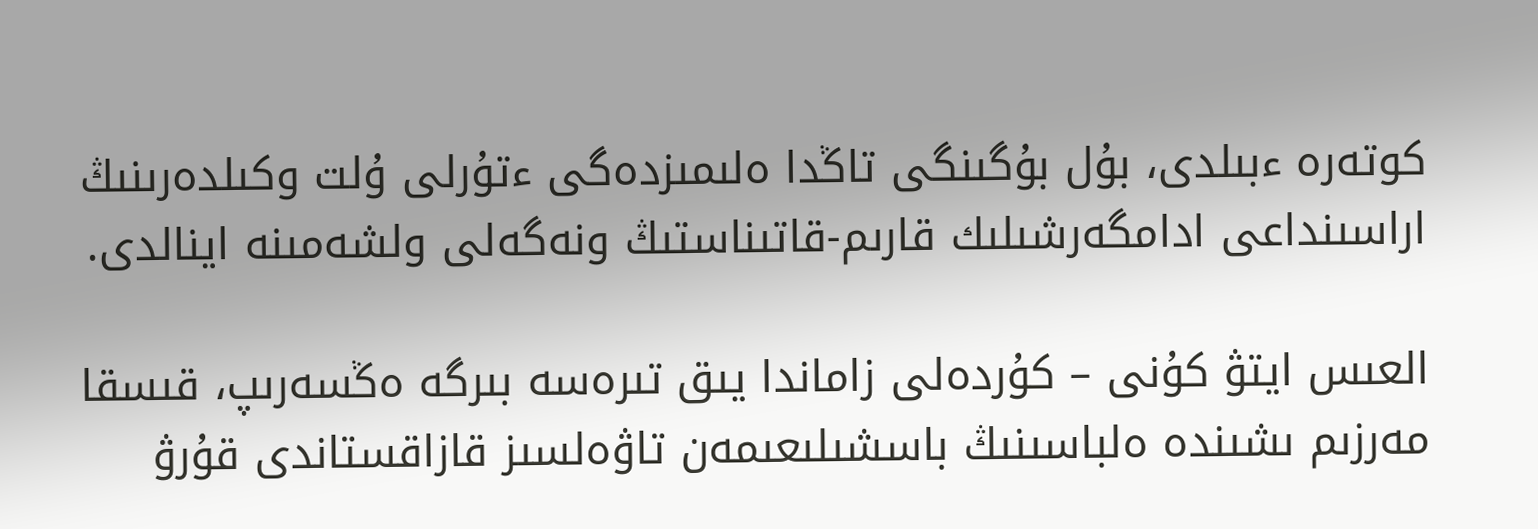كوتەرە ءبىلدى، بۇل بۇگىنگى تاڭدا ەلىمىزدەگى ءتۇرلى ۇلت وكىلدەرىنىڭ اراسىنداعى ادامگەرشىلىك قارىم-قاتىناستىڭ ونەگەلى ولشەمىنە اينالدى.

العىس ايتۋ كۇنى – كۇردەلى زاماندا يىق تىرەسە بىرگە ەڭسەرىپ، قىسقا مەرزىم ىشىندە ەلباسىنىڭ باسشىلىعىمەن تاۋەلسىز قازاقستاندى قۇرۋ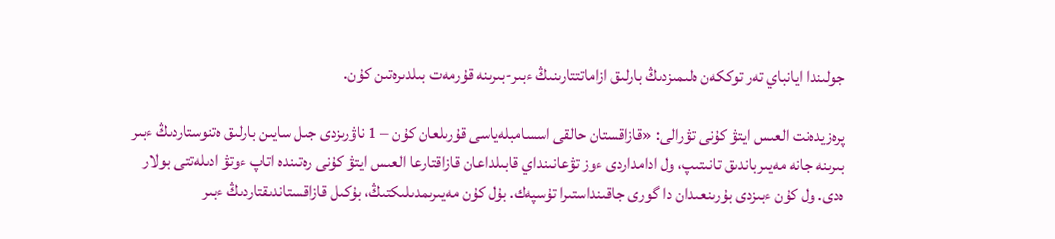جولىندا ايانباي تەر توككەن ەلىمىزدىڭ بارلىق ازاماتتتارىنىڭ ءبىر-بىرىنە قۇرمەت بىلدىرەتىن كۇن.

پرەزيدەنت العىس ايتۋ كۇنى تۋرالى: «قازاقستان حالقى اسسامبلەياسى قۇرىلعان كۇن – 1 ناۋرىزدى جىل سايىن بارلىق ەتنوستاردىڭ ءبىر بىرىنە جانە مەيىرباندىق تانىتىپ، ول ادامداردى ءوز تۋعانىنداي قابىلداعان قازاقتارعا العىس ايتۋ كۇنى رەتىندە اتاپ ءوتۋ ادىلەتتى بولار ەدى. ول كۇن ءبىزدى بۇرىنعىدان دا گورى جاقىنداستىرا تۇسپەك. بۇل كۇن مەيىرىمدىلىكتىڭ، بۇكىل قازاقستاندىقتاردىڭ ءبىر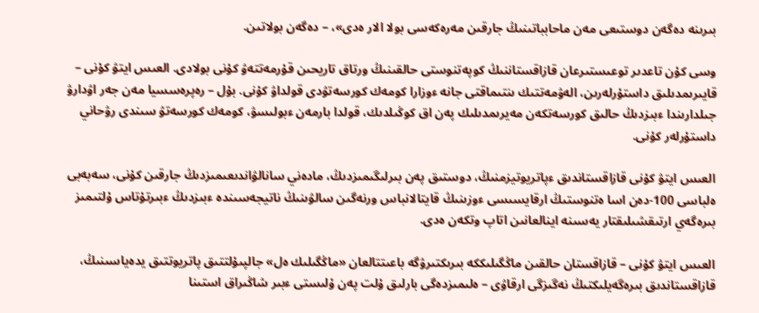بىرىنە دەگەن دوستىعى مەن ماحابباتىنىڭ جارقىن مەرەكەسى بولا الار ەدى»، – دەگەن بولاتىن.

وسى كۇن تاعدىر توعىستىرعان قازاقستاننىڭ كوپەتنوستى حالقىنىڭ ورتاق تاريحىن قۇرمەتتەۋ كۇنى بولادى. العىس ايتۋ كۇنى – قايىرىمدىلىق داستۇرلەرىن، الەۋمەتتىك ىنتىماقتى جانە ءوزارا كومەك كورسەتۋدى قولداۋ كۇنى. بۇل – رەپرەسسيا مەن جەر اۋدارۋ جىلدارىندا ءبىزدىڭ حالىق كورسەتكەن مەيرىمدىلىك پەن اق كوڭىلدىك، قولدا بارمەن ءبولىسۋ، كومەك كورسەتۋ سىندى رۋحاني داستۇرلەر كۇنى.

العىس ايتۋ كۇنى قازاقستاندىق ءپاتريوتيزمنىڭ، دوستىق پەن بىرلىگىمىزدىڭ، مادەني سانالۋاندىعىمىزدىڭ جارقىن كۇنى، سەبەبى ەلباسى 100-دەن اسا ەتنوستىڭ ارقايسىسى ءوزىنىڭ قايتالانباس ورنەگىن سالۋىنىڭ ناتيجەسىندە ءبىزدىڭ ءبىرتۇتاس ۇلتىمىز بىرەگەي ارتىقشىلىقتار يەسىنە اينالعانىن اتاپ وتكەن ەدى.

العىس ايتۋ كۇنى – قازاقستان حالقىن ماڭگىلىككە بىرىكتىرۋگە باعىتتالعان «ماڭگىلىك ەل» جالپىۇلتتىق پاتريوتتىق يدەياسىنىڭ، قازاقستاندىق بىرەگەيلىكتىڭ نەگىزگى ارقاۋى – ەلىمىزدەگى بارلىق ۇلت پەن ۇلىستى ءبىر شاڭىراق استىنا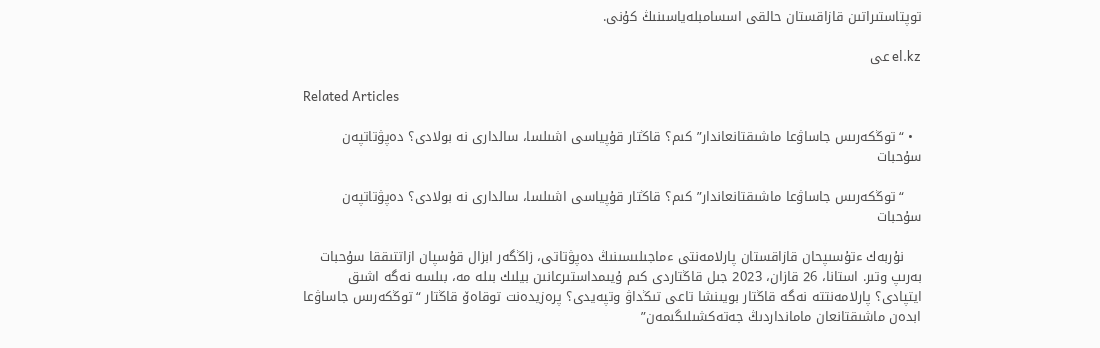توپتاستىراتىن قازاقستان حالقى اسسامبلەياسىنىڭ كۇنى.

el.kz عى

Related Articles

  • “توڭكەرىس جاساۋعا ماشىقتانعاندار” كىم؟ قاڭتار قۇپياسى اشىلسا، سالدارى نە بولادى؟ دەپۋتاتپەن سۇحبات

    “توڭكەرىس جاساۋعا ماشىقتانعاندار” كىم؟ قاڭتار قۇپياسى اشىلسا، سالدارى نە بولادى؟ دەپۋتاتپەن سۇحبات

    نۇربەك ءتۇسىپحان قازاقستان پارلامەنتى ءماجىلىسىنىڭ دەپۋتاتى، زاڭگەر ابزال قۇسپان ازاتتىققا سۇحبات بەرىپ وتىر. استانا، 26 قازان، 2023 جىل قاڭتاردى كىم ۇيىمداستىرعانىن بيلىك بىلە مە، بىلسە نەگە اشىق ايتپادى؟ پارلامەنتتە نەگە قاڭتار بويىنشا تاعى تىڭداۋ وتپەيدى؟ پرەزيدەنت توقاەۆ قاڭتار “توڭكەرىس جاساۋعا ابدەن ماشىقتانعان مامانداردىڭ جەتەكشىلىگىمەن”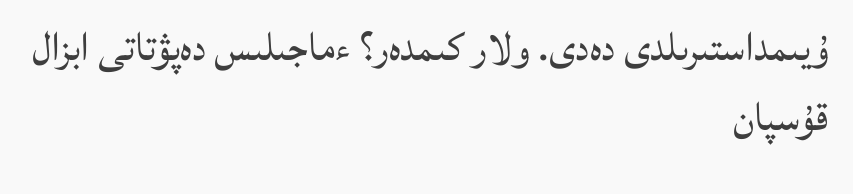ۇيىمداستىرىلدى دەدى. ولار كىمدەر؟ ءماجىلىس دەپۋتاتى ابزال قۇسپان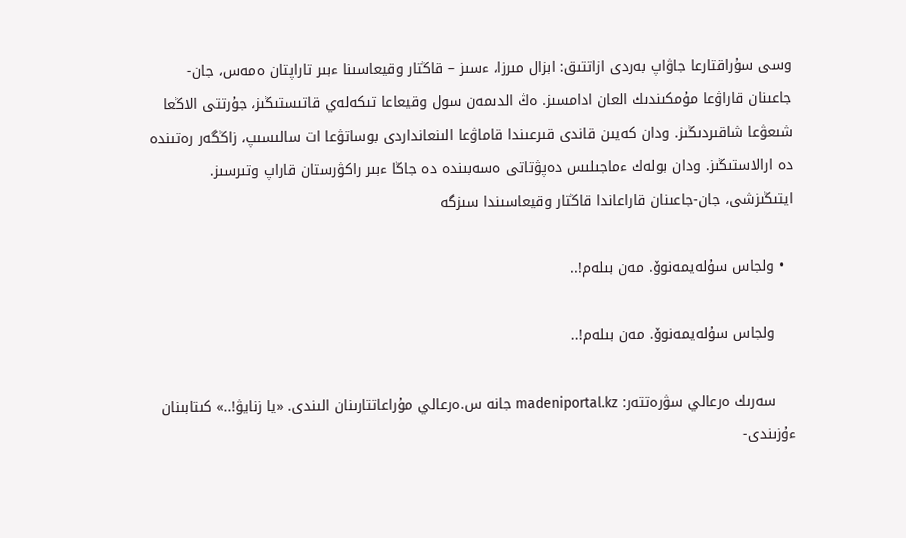وسى سۇراقتارعا جاۋاپ بەردى ازاتتىق: ابزال مىرزا، ءسىز – قاڭتار وقيعاسىنا ءبىر تاراپتان ەمەس، جان-جاعىنان قاراۋعا مۇمكىندىك العان ادامسىز. ەڭ الدىمەن سول وقيعاعا تىكەلەي قاتىستىڭىز، جۇرتتى الاڭعا شىعۋعا شاقىردىڭىز. ودان كەيىن قاندى قىرعىندا قاماۋعا الىنعانداردى بوساتۋعا ات سالىسىپ، زاڭگەر رەتىندە دە ارالاستىڭىز. ودان بولەك ءماجىلىس دەپۋتاتى ەسەبىندە دە جاڭا ءبىر راكۋرستان قاراپ وتىرسىز. ايتىڭىزشى، جان-جاعىنان قاراعاندا قاڭتار وقيعاسىندا سىزگە

  • ولجاس سۇلەيمەنوۆ. مەن بىلەم!..

    ولجاس سۇلەيمەنوۆ. مەن بىلەم!..

    سەرىك ەرعالي سۋرەتتەر: madeniportal.kz جانە س.ەرعالي مۇراعاتتارىنان الىندى. «يا زنايۋ!..» كىتابىنان ءۇزىندى-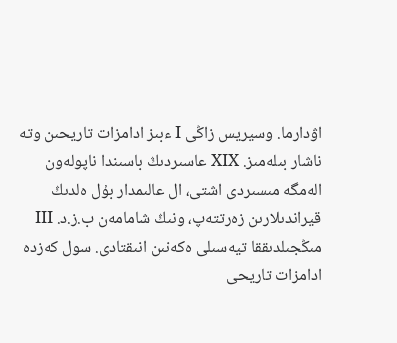اۋدارما. وسيريس زاڭى I ءبىز ادامزات تاريحىن وتە ناشار بىلەمىز. XIX عاسىردىڭ باسىندا ناپولەون الەمگە مىسىردى اشتى، ال عالىمدار بۇل ەلدىڭ قيراندىلارىن زەرتتەپ، ونىڭ شامامەن ب.ز.د. III مىڭجىلدىققا تيەسىلى ەكەنىن انىقتادى. سول كەزدە ادامزات تاريحى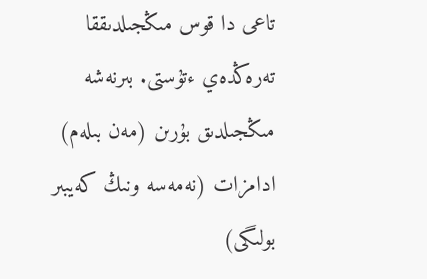تاعى دا قوس مىڭجىلدىققا تەرەڭدەي ءتۇستى. بىرنەشە مىڭجىلدىق بۇرىن (مەن بىلەم) ادامزات (نەمەسە ونىڭ كەيبىر بولىگى)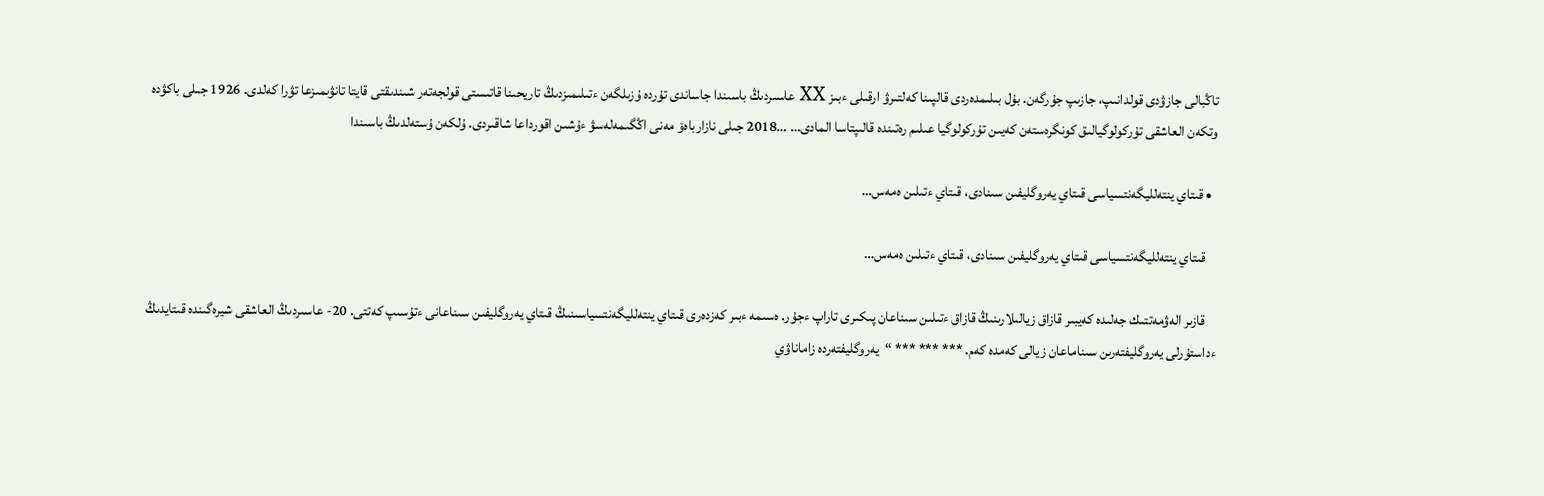تاڭبالى جازۋدى قولدانىپ، جازىپ جۇرگەن. بۇل بىلىمدەردى قالپىنا كەلتىرۋ ارقىلى ءبىز XX عاسىردىڭ باسىندا جاساندى تۇردە ۇزىلگەن ءتىلىمىزدىڭ تاريحىنا قاتىستى قولجەتەر شىندىقتى قايتا تانۋىمىزعا تۋرا كەلدى. 1926 جىلى باكۋدە وتكەن العاشقى تۇركولوگيالىق كونگرەستەن كەيىن تۇركولوگيا عىلىم رەتىندە قالىپتاسا المادى… …2018 جىلى نازارباەۆ مەنى اڭگىمەلەسۋ ءۇشىن اقورداعا شاقىردى. ۇلكەن ۇستەلدىڭ باسىندا

  • قىتاي ينتەلليگەنتسياسى قىتاي يەروگليفىن سىنادى، قىتاي ءتىلىن ەمەس…

    قىتاي ينتەلليگەنتسياسى قىتاي يەروگليفىن سىنادى، قىتاي ءتىلىن ەمەس…

    قازىر الەۋمەتتىك جەلىدە كەيبىر قازاق زيالىلارىنىڭ قازاق ءتىلىن سىناعان پىكىرى تاراپ ءجۇر. ەسىمە ءبىر كەزدەرى قىتاي ينتەلليگەنتسياسىنىڭ قىتاي يەروگليفىن سىناعانى ءتۇسىپ كەتتى. 20- عاسىردىڭ العاشقى شيرەگىندە قىتايدىڭ ءداستۇرلى يەروگليفتەرىن سىناماعان زيالى كەمدە كەم. *** *** *** “يەروگليفتەردە زاماناۋي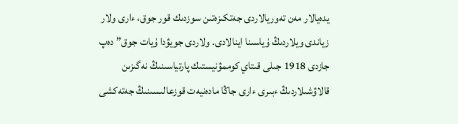يدەيالار مەن تەوريالاردى جەتكىزەتىن سوزدىك قور جوق، ءارى ولار زياندى ويلاردىڭ ۇياسىنا اينالادى. ولاردى جويۋدا ۇيات جوق” دەپ جازدى 1918 جىلى قىتاي كوممۋنيستىك پارتياسىنىڭ نەگىزىن قالاۋشىلاردىڭ ءبىرى ءارى جاڭا مادەنيەت قوزعالىسىنىڭ جەتەكشى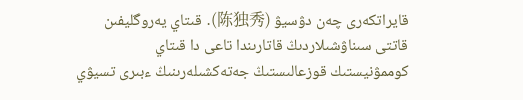قايراتكەرى چەن دۋسيۋ (陈独秀). قىتاي يەروگليفىن قاتتى سىناۋشىلاردىڭ قاتارىندا تاعى دا قىتاي كوممۋنيستىك قوزعالىستىڭ جەتەكشىلەرىنىڭ ءبىرى تسيۋي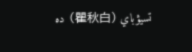تسيۋباي (瞿秋白) دە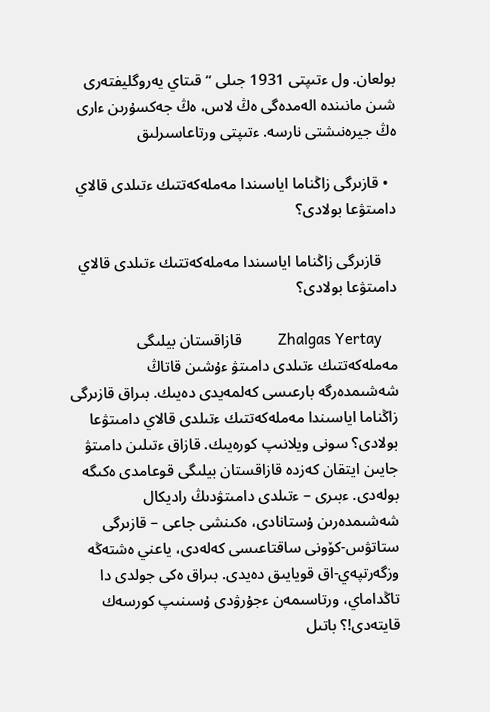بولعان. ول ءتىپتى 1931 جىلى “قىتاي يەروگليفتەرى شىن مانىندە الەمدەگى ەڭ لاس، ەڭ جەكسۇرىن ءارى ەڭ جيرەنىشتى نارسە. ءتىپتى ورتاعاسىرلىق

  • قازىرگى زاڭناما اياسىندا مەملەكەتتىك ءتىلدى قالاي دامىتۋعا بولادى؟

    قازىرگى زاڭناما اياسىندا مەملەكەتتىك ءتىلدى قالاي دامىتۋعا بولادى؟

    Zhalgas Yertay         قازاقستان بيلىگى مەملەكەتتىك ءتىلدى دامىتۋ ءۇشىن قاتاڭ شەشىمدەرگە بارعىسى كەلمەيدى دەيىك. بىراق قازىرگى زاڭناما اياسىندا مەملەكەتتىك ءتىلدى قالاي دامىتۋعا بولادى؟ سونى ويلانىپ كورەيىك. قازاق ءتىلىن دامىتۋ جايىن ايتقان كەزدە قازاقستان بيلىگى قوعامدى ەكىگە بولەدى. ءبىرى – ءتىلدى دامىتۋدىڭ راديكال شەشىمدەرىن ۇستانادى، ەكىنشى جاعى – قازىرگى ستاتۋس-كۆونى ساقتاعىسى كەلەدى، ياعني ەشتەڭە وزگەرتپەي-اق قويايىق دەيدى. بىراق ەكى جولدى دا تاڭداماي، ورتاسىمەن ءجۇرۋدى ۇسىنىپ كورسەك قايتەدى!؟ باتىل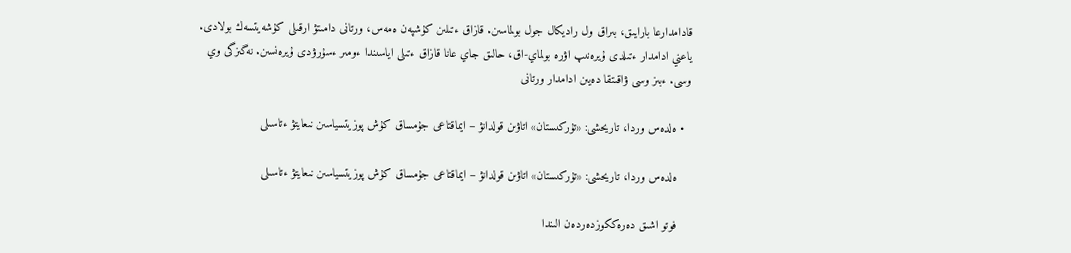قادامدارعا بارايىق، بىراق ول راديكال جول بولماسىن. قازاق ءتىلىن كۇشپەن ەمەس، ورتانى دامىتۋ ارقىلى كۇشەيتسەك بولادى. ياعني ادامدار ءتىلدى ۇيرەنىپ اۋرە بولماي-اق، حالىق جاي عانا قازاق ءتىلى اياسىندا ءومىر ءسۇرۋدى ۇيرەنسىن. نەگىزگى وي وسى. ءبىز وسى ۋاقىتقا دەيىن ادامدار ورتانى

  • ەلدەس وردا، تاريحشى: «تۇركىستان» اتاۋىن قولدانۋ – ايماقتاعى جۇمساق كۇش پوزيتسياسىن نىعايتۋ ءتاسىلى

    ەلدەس وردا، تاريحشى: «تۇركىستان» اتاۋىن قولدانۋ – ايماقتاعى جۇمساق كۇش پوزيتسياسىن نىعايتۋ ءتاسىلى

    فوتو اشىق دەرەككوزدەردەن الىندا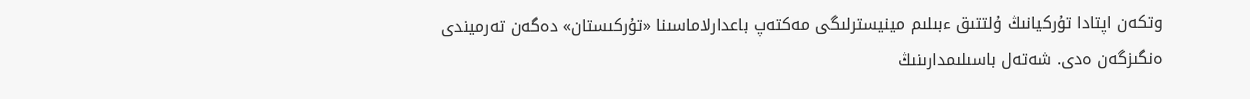وتكەن اپتادا تۇركيانىڭ ۇلتتىق ءبىلىم مينيسترلىگى مەكتەپ باعدارلاماسىنا «تۇركىستان» دەگەن تەرميندى ەنگىزگەن ەدى. شەتەل باسىلىمدارىنىڭ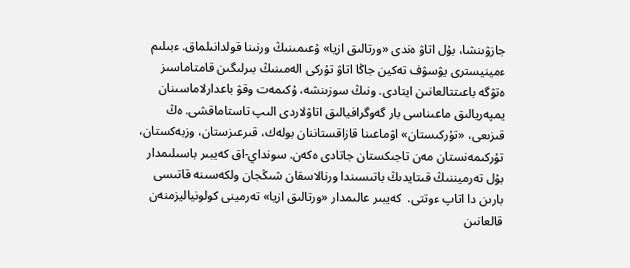جازۋىنشا، بۇل اتاۋ ەندى «ورتالىق ازيا» ۇعىمىنىڭ ورنىنا قولدانىلماق. ءبىلىم ءمينيسترى يۋسۋف تەكين جاڭا اتاۋ تۇركى الەمىنىڭ بىرلىگىن قامتاماسىز ەتۋگە باعىتتالعانىن ايتادى. ونىڭ سوزىنشە، ۇكىمەت وقۋ باعدارلاماسىنان يمپەريالىق ماعىناسى بار گەوگرافيالىق اتاۋلاردى الىپ تاستاماقشى. ەڭ قىزىعى، «تۇركىستان» اۋماعىنا قازاقستاننان بولەك، قىرعىزستان، وزبەكستان، تۇركىمەنستان مەن تاجىكستان جاتادى ەكەن. سونداي-اق كەيبىر باسىلىمدار بۇل تەرميننىڭ قىتايدىڭ باتىسىندا ورنالاسقان شىڭجان ولكەسىنە قاتىسى بارىن دا اتاپ ءوتتى.  كەيبىر عالىمدار «ورتالىق ازيا» تەرمينى كولونياليزمنەن قالعانىن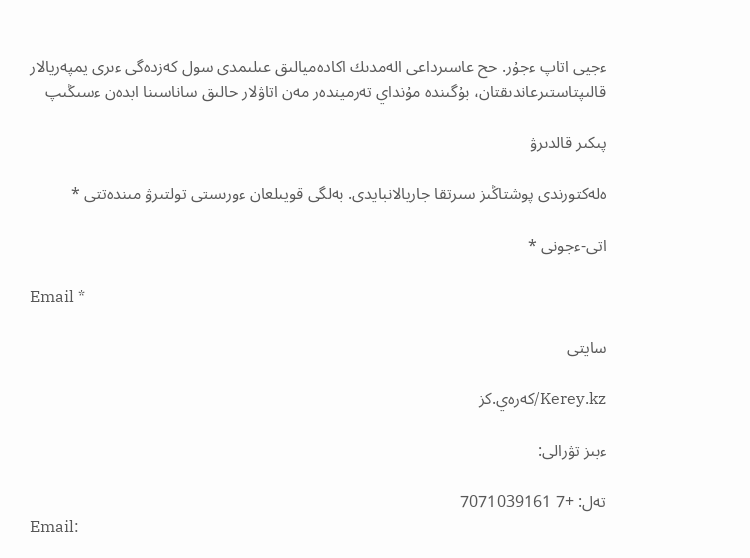ءجيى اتاپ ءجۇر. حح عاسىرداعى الەمدىك اكادەميالىق عىلىمدى سول كەزدەگى ءىرى يمپەريالار قالىپتاستىرعاندىقتان، بۇگىندە مۇنداي تەرميندەر مەن اتاۋلار حالىق ساناسىنا ابدەن ءسىڭىپ

پىكىر قالدىرۋ

ەلەكتورندى پوشتاڭىز سىرتقا جاريالانبايدى. بەلگى قويىلعان ءورىستى تولتىرۋ مىندەتتى *

اتى-ءجونى *

Email *

سايتى

Kerey.kz/كەرەي.كز

ءبىز تۋرالى:

تەل: +7 7071039161
Email: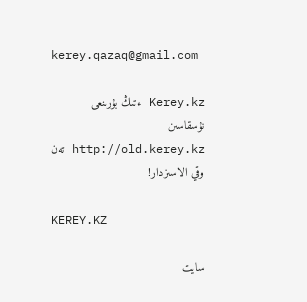kerey.qazaq@gmail.com

Kerey.kz ءتىڭ بۇرىنعى نۇسقاسىن http://old.kerey.kz تەن وقي الاسىزدار!

KEREY.KZ

سايت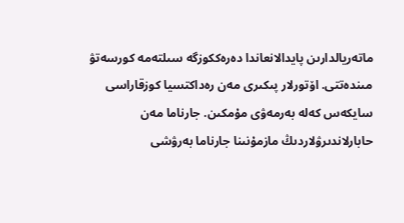ماتەريالدارىن پايدالانعاندا دەرەككوزگە سىلتەمە كورسەتۋ مىندەتتى. اۆتورلار پىكىرى مەن رەداكتسيا كوزقاراسى سايكەس كەلە بەرمەۋى مۇمكىن. جارناما مەن حابارلاندىرۋلاردىڭ مازمۇنىنا جارناما بەرۋشى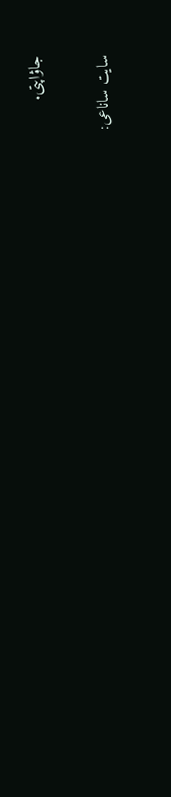جاۋاپتى.

سايت ساناعى: